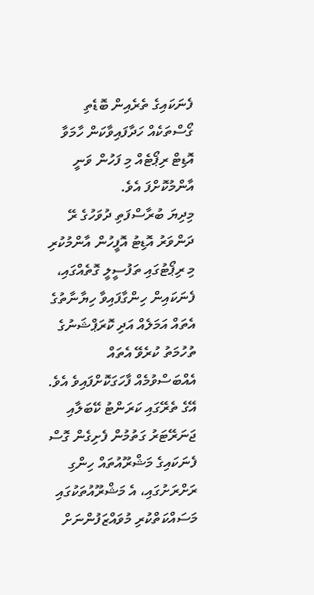ފެނަކައިގެ ތެރެއިން ބޮޑެތި ގޯސްތަކެއް ހަދާފައިވާކަން ހާމަވާ އޮޑިޓް ރިޕޯޓެއް މި ފަހުން ވަނީ އާންމުކޮށްފަ އެވެ.
މިދިޔަ ބުރާސްފަތި ދުވަހުގެ ރޭ ދަންވަރު އޮޑިޓު އޮފީހުން އާންމުކުރި މި ރިޕޯޓުގައި ތަފުސީލީ ގޮތެއްގައި، ފެނަކައިން ހިންގާފައިވާ ހިޔާނާތުގެ އެތައް އަމަލެއް އަދި ކޮރަޕްޝަނުގެ ތުހުމަތު ކުރެވޭ އެތައް އެއްބަސްވުމެއް ފާހަގަކޮށްފައިވެ އެވެ. އޭގެ ތެރޭގައި ކަރަންޓު ކޭބަލާއި ޖަނަރޭޓަރު ގަތުމުން ފެށިގެން ގޮސް ފެނަކައިގެ މަޝްރޫއުތައް ހިންގި ރަށްރަށުގައި، އެ މަޝްރޫއުތަކުގައި މަސައްކަތްކުރި މުވައްޒަފުންނަށް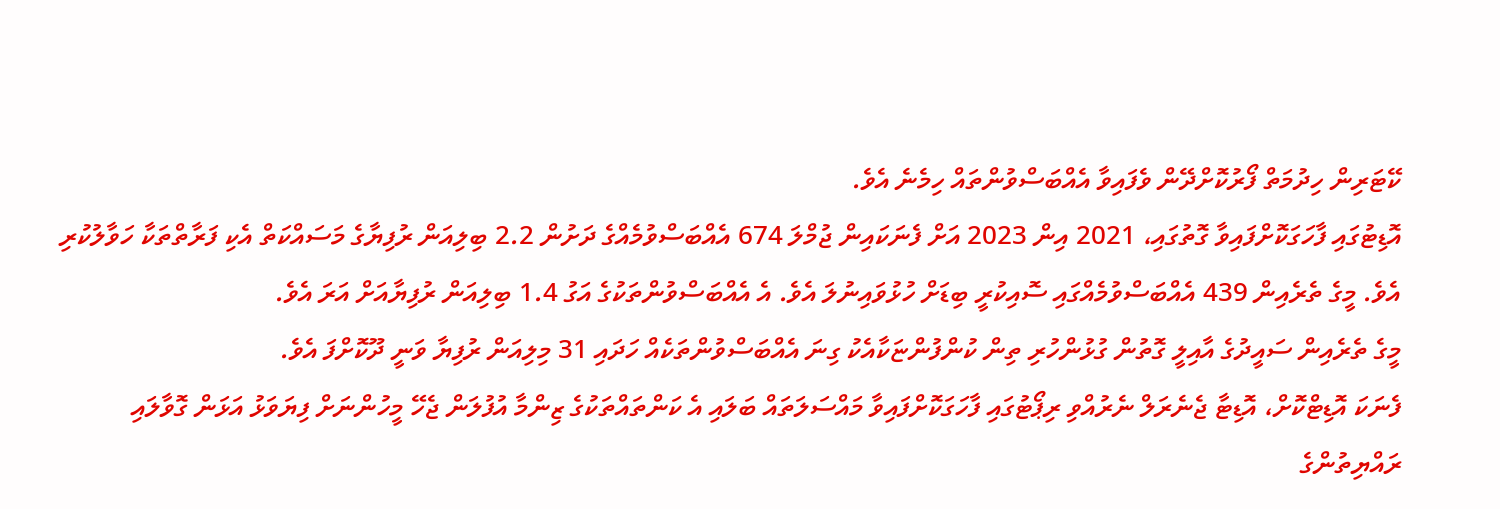ކޭޓަރިން ހިދުމަތް ފޯރުކޮށްދޭން ވެފައިވާ އެއްބަސްވުންތައް ހިމެނެ އެވެ.
އޮޑިޓުގައި ފާހަގަކޮށްފައިވާ ގޮތުގައި، 2021 އިން 2023 އަށް ފެނަކައިން ޖުމްލަ 674 އެއްބަސްވުމެއްގެ ދަށުން 2.2 ބިލިއަން ރުފިޔާގެ މަސައްކަތް އެކި ފަރާތްތަކާ ހަވާލުކުރި އެވެ. މީގެ ތެރެއިން 439 އެއްބަސްވުމެއްގައި ސޮއިކުރީ ބިޑަށް ހުޅުވައިނުލަ އެވެ. އެ އެއްބަސްވުންތަކުގެ އަގު 1.4 ބިލިއަން ރުފިޔާއަށް އަރަ އެވެ.
މީގެ ތެރެއިން ސައީދުގެ އާއިލީ ގޮތުން ގުޅުންހުރި ތިން ކުންފުންޏަކާއެކު ގިނަ އެއްބަސްވުންތަކެއް ހަދައި 31 މިލިއަން ރުފިޔާ ވަނީ ދޫކޮށްފަ އެވެ.
ފެނަކަ އޮޑިޓްކޮށް، އޮޑިޓާ ޖެނެރަލް ނެރުއްވި ރިޕޯޓުގައި ފާހަގަކޮށްފައިވާ މައްސަލަތައް ބަލައި އެ ކަންތައްތަކުގެ ޒިންމާ އުފުލަން ޖެހޭ މީހުންނަށް ފިޔަވަޅު އަޅަން ގޮވާލައި ރައްޔިތުންގެ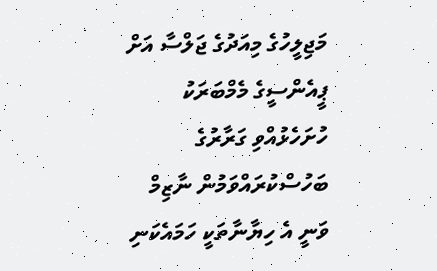މަޖިލީހުގެ މިއަދުގެ ޖަލްސާ އަށް ޕީއެންސީގެ މެމްބަރަކު ހުށަހެޅުއްވި ގަރާރުގެ ބަހުސްކުރައްވަމުން ނާޒިމް ވަނީ އެ ހިޔާނާތަކީ ހަމައެކަނި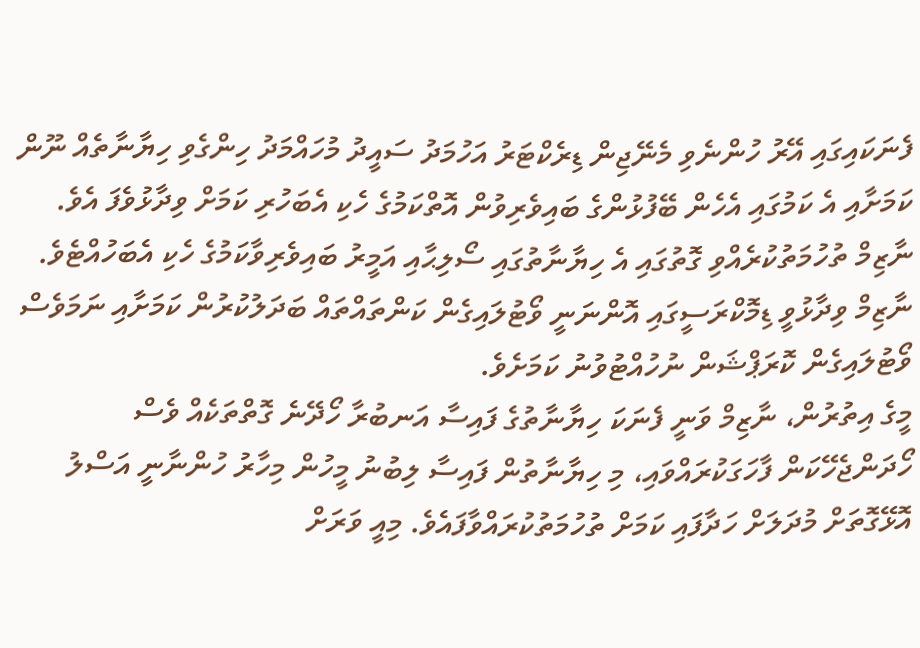ފެނަކައިގައި އޭރު ހުންނެވި މެނޭޖިން ޑިރެކްޓަރު އަހުމަދު ސައީދު މުހައްމަދު ހިންގެވި ހިޔާނާތެއް ނޫން ކަމަށާއި އެ ކަމުގައި އެހެން ބޭފުޅުންގެ ބައިވެރިވުން އޮތްކަމުގެ ހެކި އެބަހުރި ކަމަށް ވިދާޅުވެފަ އެވެ.
ނާޒިމް ތުހުމަތުކުރެއްވި ގޮތުގައި އެ ހިޔާނާތުގައި ސޯލިޙާއި އަމީރު ބައިވެރިވާކަމުގެ ހެކި އެބަހުއްޓެވެ.
ނާޒިމް ވިދާޅުވީ ޑިމޮކްރަސީގައި އޮންނަނީ ވޯޓުލައިގެން ކަންތައްތައް ބަދަލުކުރުން ކަމަށާއި ނަމަވެސް ވޯޓުލައިގެން ކޮރަޕްޝަން ނުހުއްޓުވުނު ކަމަށެވެ.
މީގެ އިތުރުން، ނާޒިމް ވަނީ ފެނަކަ ހިޔާނާތުގެ ފައިސާ އަނބުރާ ހޯދޭނެ ގޮތްތަކެއް ވެސް ހޯދަންޖެހޭކަން ފާހަގަކުރައްވައި، މި ހިޔާނާތުން ފައިސާ ލިބުނު މީހުން މިހާރު ހުންނާނީ އަސްލު އޮޅޭގޮތަށް މުދަލަށް ހަދާފައި ކަމަށް ތުހުމަތުކުރައްވާފައެވެ. މިއީ ވަރަށް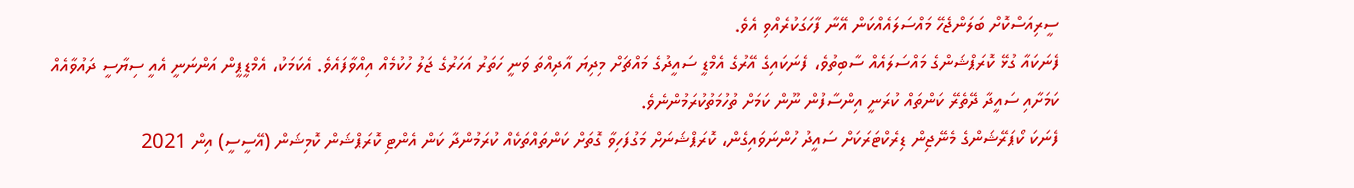ސީރިއަސްކޮށް ބަލަންޖެހޭ މައްސަލައެއްކަން އޭނާ ފާހަގަކުރެއްވި އެވެ.
ފެނަކައާ ގުޅޭ ކޮރަޕްޝަންގެ މައްސަލައެއް ސާބިތުވެ، ފެނަކައިގެ އޭރުގެ އެމްޑީ ސައީދުގެ މައްޗަށް މިދިޔަ އާދިއްތަ ވަނީ ހަތަރު އަހަރުގެ ޖަލު ހުކުމެއް އިއްވާފައެވެ. އެކަމަކު، އެމްޑީޕީން އަންނަނީ އެއީ ސިޔާސީ ދައުވާއެއް ކަމަށާއި ސައީދާ ދޭތެރޭ ކަންތައް ކުރަނީ އިންސާފުން ނޫން ކަމަށް ތުހުމަތުކުރަމުންނެވެ.
ފެނަކަ ކޯޕަރޭޝަންގެ މެނޭޖިން ޑިރެކްޓަރަކަށް ސައީދު ހުންނަވައިގެން، ކޮރަޕްޝަނަށް މަގުފަހިވާ ގޮތަށް ކަންތައްތަކެއް ކުރަމުންދާ ކަން އެންޓި ކޮރަޕްޝަން ކޮމިޝަން (އޭސީސީ) އިން 2021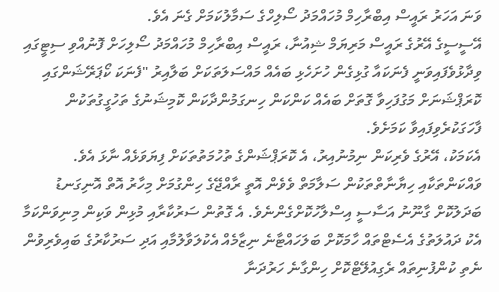ވަނަ އަހަރު ރައީސް އިބްރާހިމް މުހައްމަދު ސޯލިހްގެ ސަމާލުކަމަށް ގެނަ އެވެ.
އޭސީސީގެ އޭރުގެ ރައީސް މަރިޔަމް ޝިއުނާ، ރައީސް އިބްރާހިމް މުހައްމަދު ސޯލިހަށް ފޮނުއްވި ސިޓީގައި ވިދާޅުވެފައިވަނީ ފެނަކައާ ގުޅިގެން ހުށަހެޅި ބައެއް މައްސަލަތަކަށް ބަލާއިރު "ފެނަކަ ކޯޕަރޭޝަންގައި ކޮރަޕްޝަނަށް މަގުފަހިވާ ގޮތަށް ބައެއް ކަންކަން ހިނގަމުންދާކަން ކޮމިޝަނުގެ ތަހުގީގުތަކުން ފާހަގަކުރެވިފައިވާ ކަމަށެވެ.
އެކަމަކު، އޭރުގެ ވެރިކަން ނިމުނުއިރު، އެ ކޮރަޕްޝަންގެ ތުހުމަތުތަކަށް ފިޔަވަޅެއް ނާޅަ އެވެ.
ވައްކަންތަކާއި ހިޔާނާތްތަކުން ސަލާމަތް ވެވެން އޮތީ ރާއްޖޭގެ ހިންގުމަށް މިހާރު އޮތް އޮނިގަނޑު ބަދަލުކޮށް ގާނޫނު އަސާސީ އިސްލާހުކޮށްގެންނެވެ. އެ ގޮތުން ސަރުކާރާއި މުޅިން ވަކިން މިނިވަންކަމާ އެކު ދައުލަތުގެ އެސެޓްތައް ހާމަކޮށް ބަލަހައްޓާނެ ނިޒާމެއް އެކުލަވާލުމާއި އަދި ސަރުކާރުގެ ބައިވެރިވުން ނެތި ކުންފުނިތައް ރެގިއުލޭޓްކޮށް ހިންގާނެ ހަރުދަނާ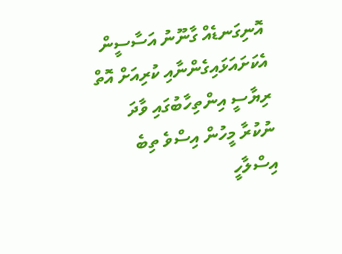އޮނިގަނޑެއް ގާނޫނު އަސާސީން އެކަށައަޅައިގެންނާއި ކުރިއަށް އޮތް ރިޔާސީ އިންތިހާބުގައި ވާދަ ނުކުރާ މީހުން އިސްވެ ތިބެ އިސްލާހީ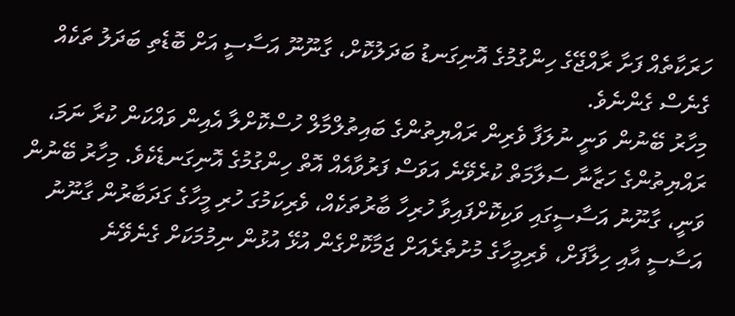ހަރަކާތެއް ފަށާ ރާއްޖޭގެ ހިންގުމުގެ އޮނިގަނޑު ބަދަލުކޮށް، ގާނޫނޫ އަސާސީ އަށް ބޮޑެތި ބަދަލު ތަކެއް ގެނެސް ގެންނެވެ.
މިހާރު ބޭނުން ވަނީ ނުލަފާ ވެރިން ރައްޔިތުންގެ ބައިތުލްމާލް ހުސްކޮށްލާ އެއިން ވައްކަން ކުރާ ނަމަ، ރައްޔިތުންގެ ހަޒާނާ ސަލާމަތް ކުރެވޭނެ އަވަސް ފަރުވާއެއް އޮތް ހިންގުމުގެ އޮނިގަނޑެކެވެ. މިހާރު ބޭނުން ވަނީ، ގާނޫނު އަސާސީގައި ވަކިކޮށްފައިވާ ހުރިހާ ބާރުތަކެއް، ވެރިކަމުގަ ހުރި މީހާގެ ގަދަބާރުން ގާނޫނު އަސާސީ އާއި ހިލާފަށް، ވެރިމީހާގެ މުށުތެރެއަށް ޖަމާކޮށްގެން އުޅޭ އުޅުން ނިމުމަކަށް ގެނެވޭނެ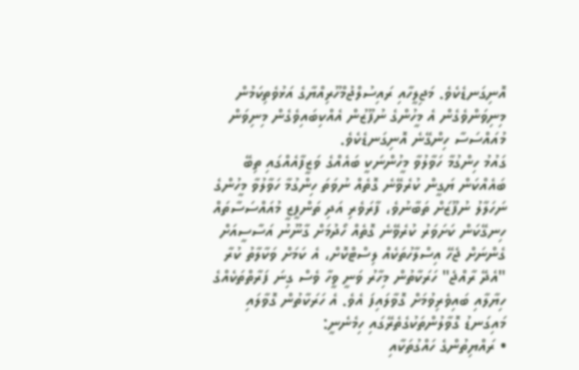އޮނިގަނޑެކެވެ. މަޖިލީހާއި ރައިސުލްޖުމްހޫރިއްޔާގެ އަޅުވެތިކަމުން މިނިވަންވެގެން އެ މީހުންގެ ނުފޫޒުން އެއްކިބައިވެގެން މިނިވަން މުއައްސަސާ ހިންގޭނެ އޮނިގަނޑެކެވެ.
ގައުމު ހިންގުމާ ހަވާލުވާ މީހުންނަކީ ބައެއްގެ ވަޒީފާއެއްގައި ތިބޭ ބައެއްކަން ޔަގީން ކުރެވޭނެ ގޮތެއް ނުވަތަ ހިންގުމާ ހަވާލުވާ މީހުންގެ ނަހަލާލު ނުފޫޒަށް ތަބާނުވެ، ފާރަވެރި އަދި ތަންފީޒީ މުއައްސަސާތައް ހިނގޭކަން ކަށަވަރު ކުރެވޭނެ ގޮތެއް ހޯދުމަށް ގާނޫނު އަސާސީއަށް ގެންނަށް ޖެހޭ އިސްލާހުތަކެއް ލިސްޓްކޮށް، އެ ކަމަށް ވަކާލާތު ކުރާ "އެދޭ ރާއްޖެ" ހަރަކާތުން މިހާރު ވަނީ ވީހާ ވެސް ގިނަ ފަރާތްތަކެއްގެ ހިޔާލާއި ބައިވެރިވުމަށް ގޮވާލައިފަ އެވެ. އެ ހަރަކާތުން ގޮވާލައި މައިގަނޑު ގޮވާލުންތަކުގެތެރޭގައި ހިމެނެނީ:
• ރައްޔިތުންގެ ހައްގުތަކާއި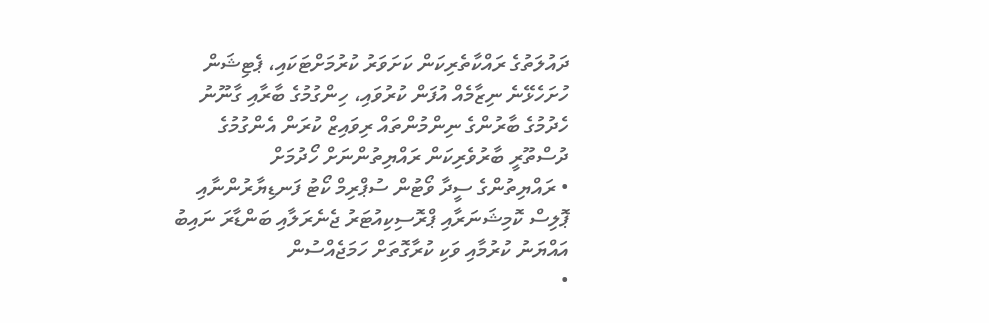ދައުލަތުގެ ރައްކާތެރިކަން ކަށަވަރު ކުރުމަށްޓަކައި، ޕެޓިޝަން ހުށަހެޅޭނެ ނިޒާމެއް އުފަން ކުރުވައި، ހިންގުމުގެ ބާރާއި ގާނޫނު ހެދުމުގެ ބާރުންގެ ނިންމުންތައް ރިވައިޒް ކުރަން އެންގުމުގެ ދުސްތޫރީ ބާރުވެރިކަން ރައްޔިތުންނަށް ހޯދުމަށް
• ރައްޔިތުންގެ ސީދާ ވޯޓުން ސުޕްރިމް ކޯޓު ފަނޑިޔާރުންނާއި ޕޮލިސް ކޮމިޝަނަރާއި ޕްރޮސިކިއުޓަރު ޖެނެރަލާއި ބަންޑާރަ ނައިބު އައްޔަނު ކުރުމާއި ވަކި ކުރާގޮތަށް ހަމަޖެއްސުން
•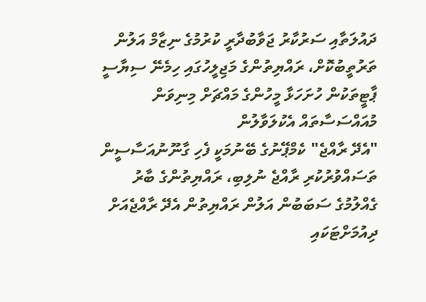ދައުލަތާއި ސަރުކާރު ޖަވާބުދާރީ ކުރުމުގެ ނިޒާމް އަލުން ތަރުތީބުކޮށް، ރައްޔިތުންގެ މަޖިލީހުގައި ހިމެނޭ ސިޔާސީ ޕާޓީތަކުން ހުށަހަޅާ މީހުންގެ މައްޗަށް މިނިވަން މުއައްސަސާތައް އެކުލަވާލުން
"އެދޭ ރާއްޖެ" ކެމްޕޭނުގެ ބޭނުމަކީ ފެހި ގާނޫނުއަސާސީން ތަސައްވުރުކުރި ރާއްޖެ ނުލިބި، ރައްޔިތުންގެ ބާރު ގެއްލުމުގެ ސަބަބުން އަލުން ރައްޔިތުން އެދޭ ރާއްޖެއަށް ދިއުމަށްޓަކައި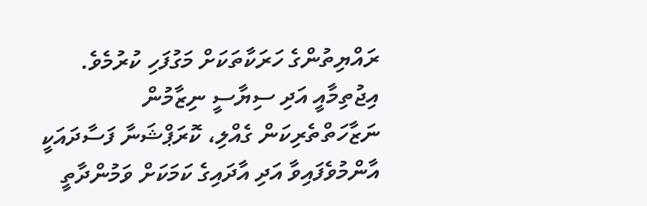ރައްޔިތުންގެ ހަރަކާތަކަށް މަގުފަހި ކުރުމެވެ. އިޖުތިމާއީ އަދި ސިޔާސީ ނިޒާމުން ނަޒާހަތްތެރިކަން ގެއްލި، ކޮރަޕްޝަނާ ފަސާދައަކީ އާންމުވެފައިވާ އަދި އާދައިގެ ކަމަކަށް ވަމުންދާތީ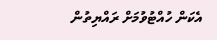އެކަން ހުއްޓުވުމަށް ރައްޔިތުން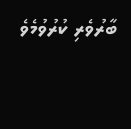ބާރުވެރި ކުރުވުމެވެ